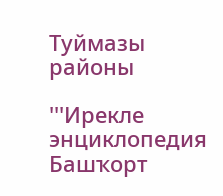Туймазы районы

'''Ирекле энциклопедия Башҡорт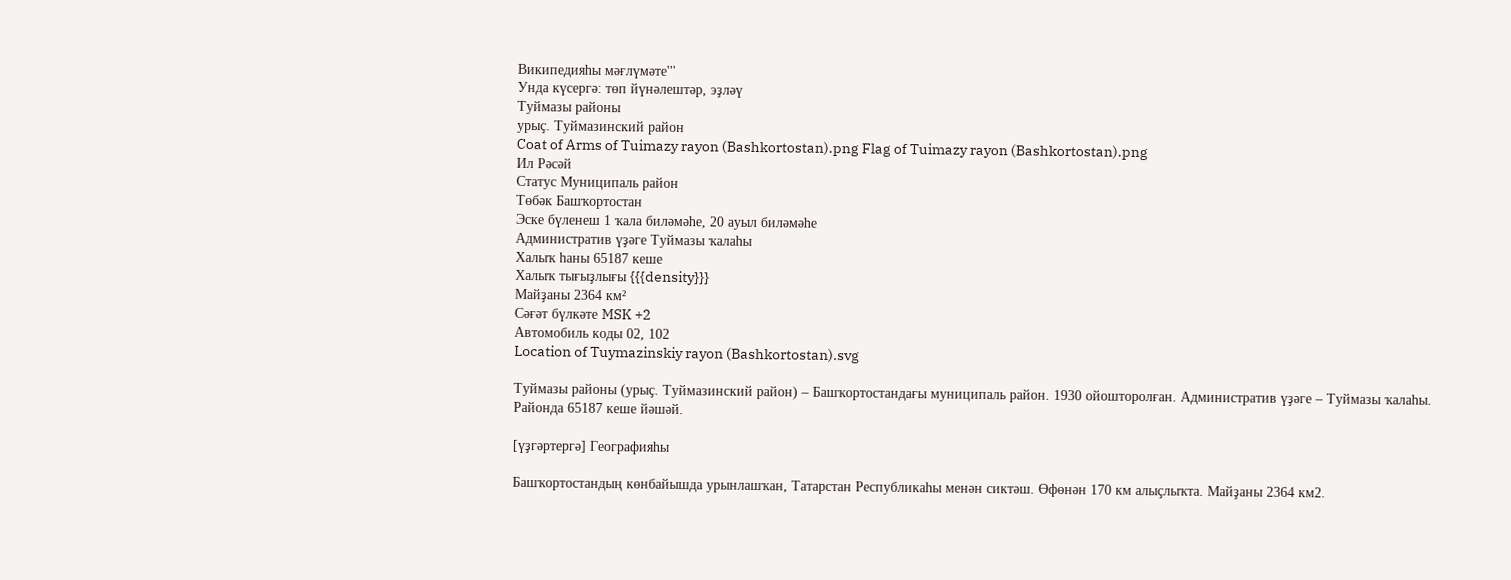Википедияһы мәғлүмәте'''
Унда күсергә: төп йүнәлештәр, эҙләү
Туймазы районы
урыҫ. Туймазинский район
Coat of Arms of Tuimazy rayon (Bashkortostan).png Flag of Tuimazy rayon (Bashkortostan).png
Ил Рәсәй
Статус Муниципаль район
Төбәк Башҡортостан
Эске бүленеш 1 ҡала биләмәһе, 20 ауыл биләмәһе
Административ үҙәге Туймазы ҡалаһы
Халыҡ һаны 65187 кеше
Халыҡ тығыҙлығы {{{density}}}
Майҙаны 2364 км²
Сәғәт бүлкәте MSK +2
Автомобиль коды 02, 102
Location of Tuymazinskiy rayon (Bashkortostan).svg

Туймазы районы (урыҫ. Туймазинский район) – Башҡортостандағы муниципаль район. 1930 ойошторолған. Административ үҙәге – Туймазы ҡалаһы. Районда 65187 кеше йәшәй.

[үҙгәртергә] Географияһы

Башҡортостандың көнбайышда урынлашҡан, Татарстан Республикаһы менән сиктәш. Өфөнән 170 км алыҫлыҡта. Майҙаны 2364 км2.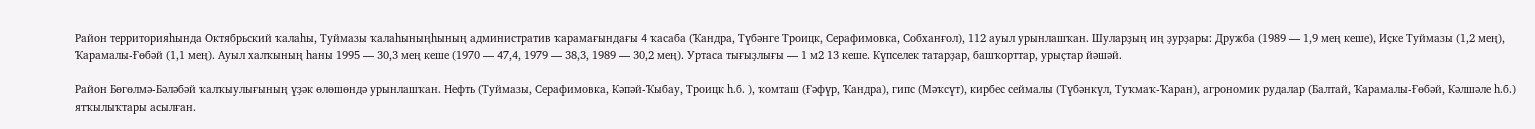Район территорияһында Октябрьский ҡалаһы, Туймазы ҡалаһыныңһының административ ҡарамағындағы 4 ҡасаба (Ҡандра, Түбәнге Троицк, Серафимовка, Собханғол), 112 ауыл урынлашҡан. Шуларҙың иң ҙурҙары: Дружба (1989 — 1,9 мең кеше), Иҫке Туймазы (1,2 мең), Ҡарамалы-Ғөбәй (1,1 мең). Ауыл халҡының һаны 1995 — 30,3 мең кеше (1970 — 47,4, 1979 — 38,3, 1989 — 30,2 мең). Уртаса тығыҙлығы — 1 м2 13 кеше. Күпселек татарҙар, башҡорттар, урыҫтар йәшәй.

Район Бөгөлмә-Бәләбәй ҡалҡыулығының үҙәк өлөшөндә урынлашҡан. Нефть (Туймазы, Серафимовка, Кәпәй-Ҡыбау, Троицк һ.б. ), ҡомташ (Ғәфүр, Ҡандра), гипс (Мәҡсүт), кирбес сеймалы (Түбәнкүл, Туҡмаҡ-Ҡаран), агрономик рудалар (Балтай, Ҡарамалы-Ғөбәй, Кәлшәле һ.б.) ятҡылыҡтары асылған.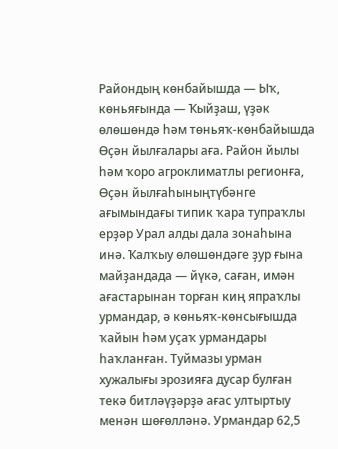Райондың көнбайышда — Ыҡ, көньяғында — Ҡыйҙаш, үҙәк өлөшөндә һәм төньяҡ-көнбайышда Өҫән йылғалары аға. Район йылы һәм ҡоро агроклиматлы регионға, Өҫән йылғаһыныңтүбәнге ағымындағы типик ҡара тупраҡлы ерҙәр Урал алды дала зонаһына инә. Ҡалҡыу өлөшөндәге ҙур ғына майҙандада — йүкә, саған, имән ағастарынан торған киң япраҡлы урмандар, ә көньяҡ-көнсығышда ҡайын һәм уҫаҡ урмандары һаҡланған. Туймазы урман хужалығы эрозияға дусар булған текә битләүҙәрҙә ағас ултыртыу менән шөғөлләнә. Урмандар 62,5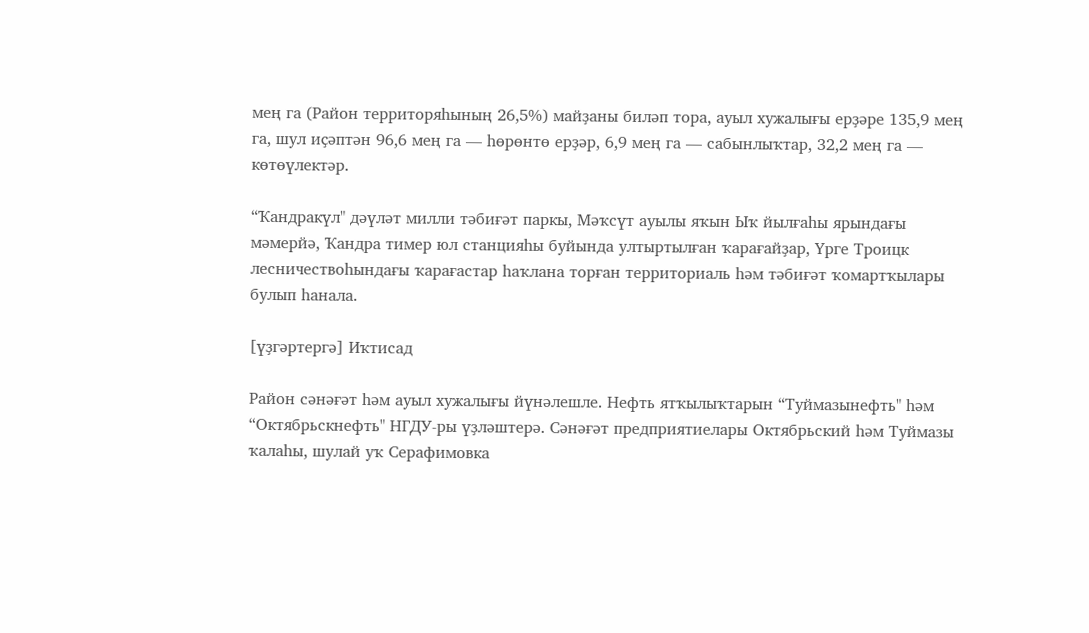мең га (Район территоряһының 26,5%) майҙаны биләп тора, ауыл хужалығы ерҙәре 135,9 мең га, шул иҫәптән 96,6 мең га — һөрөнтө ерҙәр, 6,9 мең га — сабынлыҡтар, 32,2 мең га — көтөүлектәр.

“Ҡандракүл" дәүләт милли тәбиғәт паркы, Мәҡсүт ауылы яҡын Ыҡ йылғаһы ярындағы мәмерйә, Ҡандра тимер юл станцияһы буйында ултыртылған ҡарағайҙар, Үрге Троицк лесничествоһындағы ҡарағастар һаҡлана торған территориаль һәм тәбиғәт ҡомартҡылары булып һанала.

[үҙгәртергә] Иҡтисад

Район сәнәғәт һәм ауыл хужалығы йүнәлешле. Нефть ятҡылыҡтарын “Туймазынефть" һәм “Октябрьскнефть" НГДУ-ры үҙләштерә. Сәнәғәт предприятиелары Октябрьский һәм Туймазы ҡалаһы, шулай уҡ Серафимовка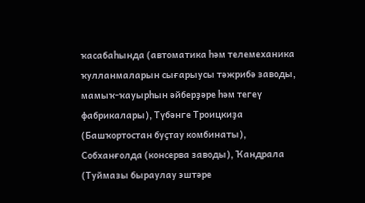ҡасабаһында (автоматика һәм телемеханика ҡулланмаларын сығарыусы тәжрибә заводы, мамыҡ-ҡауырһын әйберҙәре һәм тегеү фабрикалары), Түбәнге Троицкиҙа (Башҡортостан буҫтау комбинаты), Собханғолда (консерва заводы), Ҡандрала (Туймазы быраулау эштәре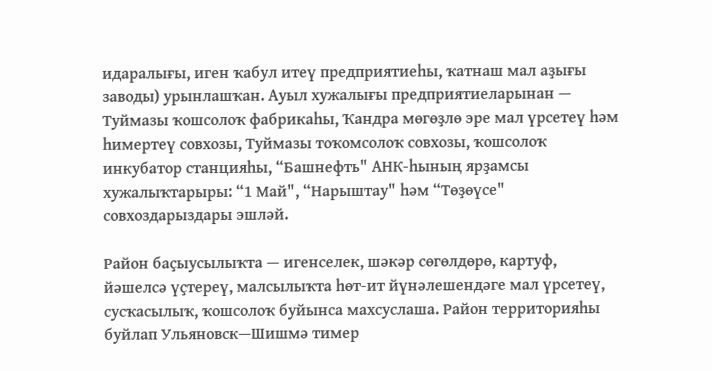идаралығы, иген ҡабул итеү предприятиеһы, ҡатнаш мал аҙығы заводы) урынлашҡан. Ауыл хужалығы предприятиеларынан — Туймазы ҡошсолоҡ фабрикаһы, Ҡандра мөгөҙлө эре мал үрсетеү һәм һимертеү совхозы, Туймазы тоҡомсолоҡ совхозы, ҡошсолоҡ инкубатор станцияһы, “Башнефть" АНК-һының ярҙамсы хужалыҡтарыры: “1 Май", “Нарыштау" һәм “Төҙөүсе" совхоздарыздары эшләй.

Район баҫыусылыҡта — игенселек, шәкәр сөгөлдөрө, картуф, йәшелсә үҫтереү, малсылыҡта һөт-ит йүнәлешендәге мал үрсетеү, сусҡасылыҡ, ҡошсолоҡ буйынса махсуслаша. Район территорияһы буйлап Ульяновск—Шишмә тимер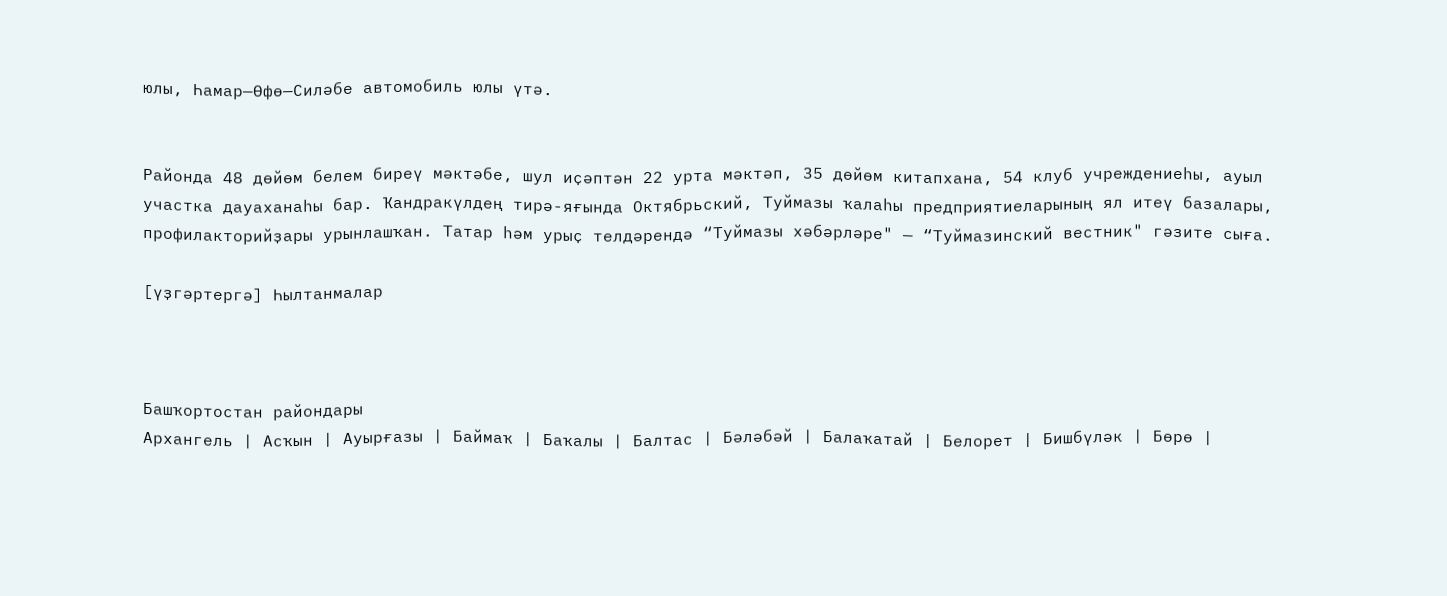юлы, Һамар—Өфө—Силәбе автомобиль юлы үтә.


Районда 48 дөйөм белем биреү мәктәбе, шул иҫәптән 22 урта мәктәп, 35 дөйөм китапхана, 54 клуб учреждениеһы, ауыл участка дауаханаһы бар. Ҡандракүлдең тирә-яғында Октябрьский, Туймазы ҡалаһы предприятиеларының ял итеү базалары, профилакторийҙары урынлашҡан. Татар һәм урыҫ телдәрендә “Туймазы хәбәрләре" — “Туймазинский вестник" гәзите сыға.

[үҙгәртергә] Һылтанмалар



Башҡортостан райондары
Архангель | Асҡын | Ауырғазы | Баймаҡ | Баҡалы | Балтас | Бәләбәй | Балаҡатай | Белорет | Бишбүләк | Бөрө |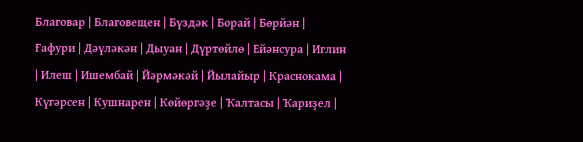Благовар | Благовещен | Бүздәк | Борай | Бөрйән | Ғафури | Дәүләкән | Дыуан | Дүртөйлө | Ейәнсура | Иглин | Илеш | Ишембай | Йәрмәкәй | Йылайыр | Краснокама | Күгәрсен | Кушнарен | Көйөргәҙе | Ҡалтасы | Ҡариҙел |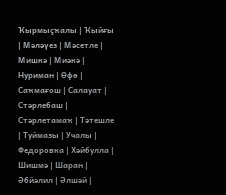Ҡырмыҫҡалы | Ҡыйғы | Мәләүез | Мәсетле | Мишкә | Миәкә | Нуриман | Өфө | Саҡмағош | Салауат | Стәрлебаш | Стәрлетамаҡ | Тәтешле | Туймазы | Учалы | Федоровка | Хәйбулла | Шишмә | Шаран | Әбйәлил | Әлшәй |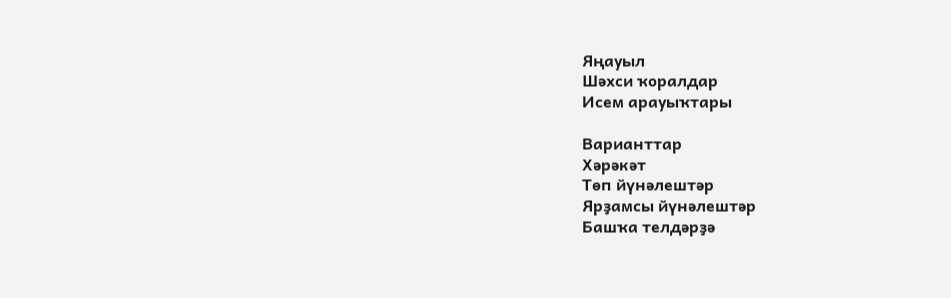Яңауыл
Шәхси ҡоралдар
Исем арауыҡтары

Варианттар
Хәрәкәт
Төп йүнәлештәр
Ярҙамсы йүнәлештәр
Башҡа телдәрҙә